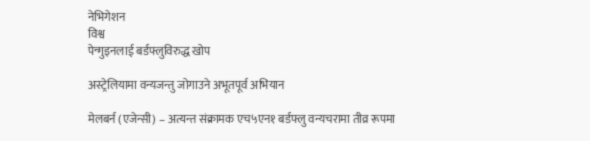नेभिगेशन
विश्व
पेन्गुइनलाई बर्डफ्लुविरुद्ध खोप

अस्ट्रेलियामा वन्यजन्तु जोगाउने अभूतपूर्व अभियान

मेलबर्न (एजेन्सी) – अत्यन्त संक्रामक एच५एन१ बर्डफ्लु वन्यचरामा तीव्र रूपमा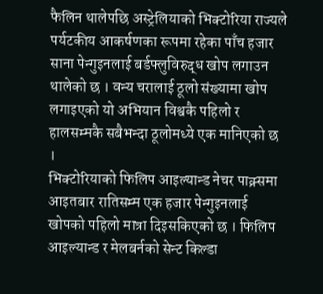फैलिन थालेपछि अस्ट्रेलियाको भिक्टोरिया राज्यले पर्यटकीय आकर्षणका रूपमा रहेका पाँच हजार साना पेन्गुइनलाई बर्डफ्लुविरुद्ध खोप लगाउन थालेको छ । वन्य चरालाई ठूलो संख्यामा खोप लगाइएको यो अभियान विश्वकै पहिलो र हालसम्मकै सबैभन्दा ठूलोमध्ये एक मानिएको छ ।
भिक्टोरियाको फिलिप आइल्यान्ड नेचर पाक्र्समा आइतबार रातिसम्म एक हजार पेन्गुइनलाई खोपको पहिलो मात्रा दिइसकिएको छ । फिलिप आइल्यान्ड र मेलबर्नको सेन्ट किल्डा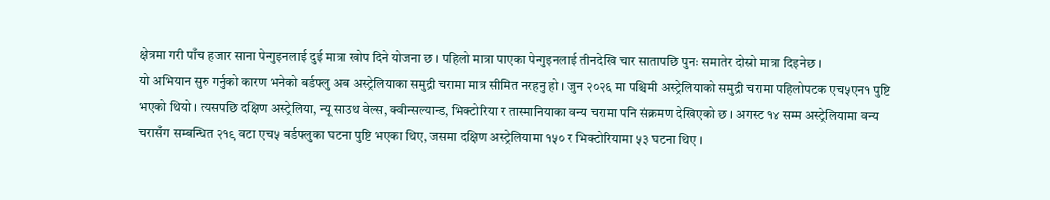क्षेत्रमा गरी पाँच हजार साना पेन्गुइनलाई दुई मात्रा खोप दिने योजना छ । पहिलो मात्रा पाएका पेन्गुइनलाई तीनदेखि चार सातापछि पुनः समातेर दोस्रो मात्रा दिइनेछ ।
यो अभियान सुरु गर्नुको कारण भनेको बर्डफ्लु अब अस्ट्रेलियाका समुद्री चरामा मात्र सीमित नरहनु हो । जुन २०२६ मा पश्चिमी अस्ट्रेलियाको समुद्री चरामा पहिलोपटक एच५एन१ पुष्टि भएको थियो । त्यसपछि दक्षिण अस्ट्रेलिया, न्यू साउथ वेल्स, क्वीन्सल्यान्ड, भिक्टोरिया र तास्मानियाका वन्य चरामा पनि संक्रमण देखिएको छ । अगस्ट १४ सम्म अस्ट्रेलियामा वन्य चरासँग सम्बन्धित २१९ वटा एच५ बर्डफ्लुका घटना पुष्टि भएका थिए, जसमा दक्षिण अस्ट्रेलियामा १५० र भिक्टोरियामा ५३ घटना थिए ।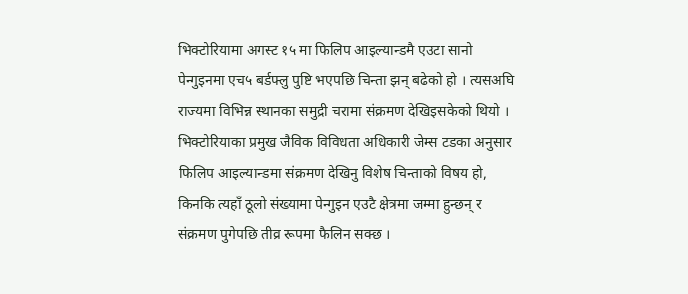भिक्टोरियामा अगस्ट १५ मा फिलिप आइल्यान्डमै एउटा सानो पेन्गुइनमा एच५ बर्डफ्लु पुष्टि भएपछि चिन्ता झन् बढेको हो । त्यसअघि राज्यमा विभिन्न स्थानका समुद्री चरामा संक्रमण देखिइसकेको थियो । भिक्टोरियाका प्रमुख जैविक विविधता अधिकारी जेम्स टडका अनुसार फिलिप आइल्यान्डमा संक्रमण देखिनु विशेष चिन्ताको विषय हो, किनकि त्यहाँ ठूलो संख्यामा पेन्गुइन एउटै क्षेत्रमा जम्मा हुन्छन् र संक्रमण पुगेपछि तीव्र रूपमा फैलिन सक्छ ।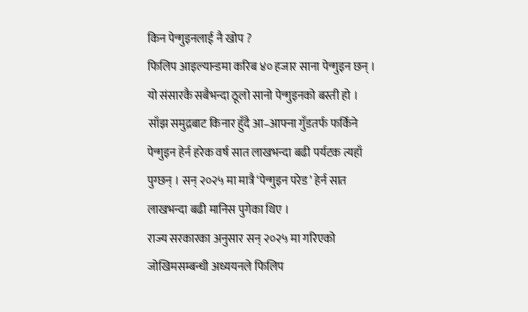किन पेन्गुइनलाई नै खोप ?
फिलिप आइल्यान्डमा करिब ४० हजार साना पेन्गुइन छन् । यो संसारकै सबैभन्दा ठूलो सानो पेन्गुइनको बस्ती हो । साँझ समुद्रबाट किनार हुँदै आ–आफ्ना गुँडतर्फ फर्किने पेन्गुइन हेर्न हरेक वर्ष सात लाखभन्दा बढी पर्यटक त्यहाँ पुग्छन् । सन् २०२५ मा मात्रै ‘पेन्गुइन परेड’ हेर्न सात लाखभन्दा बढी मानिस पुगेका थिए ।
राज्य सरकारका अनुसार सन् २०२५ मा गरिएको जोखिमसम्बन्धी अध्ययनले फिलिप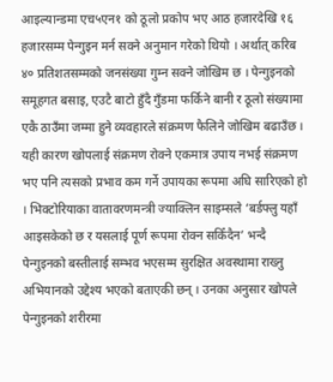आइल्यान्डमा एच५एन१ को ठूलो प्रकोप भए आठ हजारदेखि १६ हजारसम्म पेन्गुइन मर्न सक्ने अनुमान गरेको थियो । अर्थात् करिब ४० प्रतिशतसम्मको जनसंख्या गुम्न सक्ने जोखिम छ । पेन्गुइनको समूहगत बसाइ, एउटै बाटो हुँदै गुँडमा फर्किने बानी र ठूलो संख्यामा एकै ठाउँमा जम्मा हुने व्यवहारले संक्रमण फैलिने जोखिम बढाउँछ ।
यही कारण खोपलाई संक्रमण रोक्ने एकमात्र उपाय नभई संक्रमण भए पनि त्यसको प्रभाव कम गर्ने उपायका रूपमा अघि सारिएको हो । भिक्टोरियाका वातावरणमन्त्री ज्याक्लिन साइम्सले ‘बर्डफ्लु यहाँ आइसकेको छ र यसलाई पूर्ण रूपमा रोक्न सकिँदैन’ भन्दै पेन्गुइनको बस्तीलाई सम्भव भएसम्म सुरक्षित अवस्थामा राख्नु अभियानको उद्देश्य भएको बताएकी छन् । उनका अनुसार खोपले पेन्गुइनको शरीरमा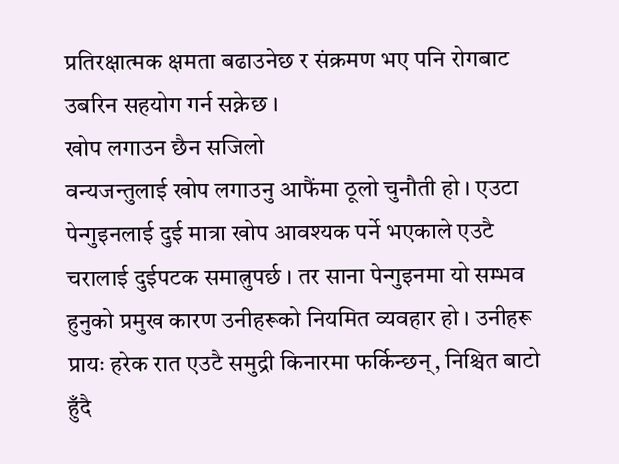प्रतिरक्षात्मक क्षमता बढाउनेछ र संक्रमण भए पनि रोगबाट उबरिन सहयोग गर्न सक्नेछ ।
खोप लगाउन छैन सजिलो
वन्यजन्तुलाई खोप लगाउनु आफैंमा ठूलो चुनौती हो । एउटा पेन्गुइनलाई दुई मात्रा खोप आवश्यक पर्ने भएकाले एउटै चरालाई दुईपटक समात्नुपर्छ । तर साना पेन्गुइनमा यो सम्भव हुनुको प्रमुख कारण उनीहरूको नियमित व्यवहार हो । उनीहरू प्रायः हरेक रात एउटै समुद्री किनारमा फर्किन्छन्, निश्चित बाटो हुँदै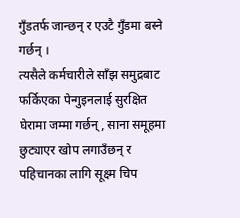गुँडतर्फ जान्छन् र एउटै गुँडमा बस्ने गर्छन् ।
त्यसैले कर्मचारीले साँझ समुद्रबाट फर्किएका पेन्गुइनलाई सुरक्षित घेरामा जम्मा गर्छन्, साना समूहमा छुट्याएर खोप लगाउँछन् र पहिचानका लागि सूक्ष्म चिप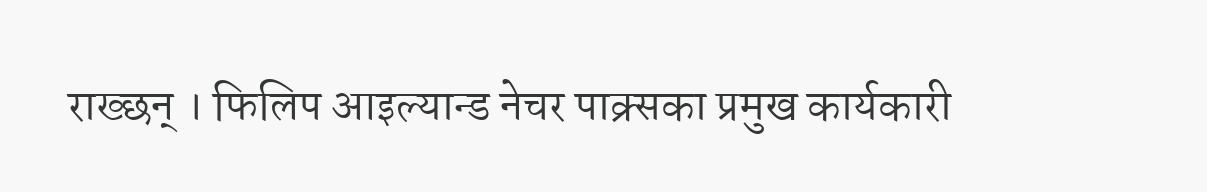राख्छन् । फिलिप आइल्यान्ड नेचर पाक्र्सका प्रमुख कार्यकारी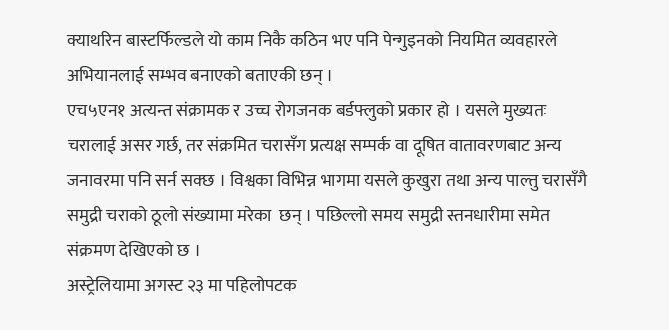क्याथरिन बास्टर्फिल्डले यो काम निकै कठिन भए पनि पेन्गुइनको नियमित व्यवहारले अभियानलाई सम्भव बनाएको बताएकी छन् ।
एच५एन१ अत्यन्त संक्रामक र उच्च रोगजनक बर्डफ्लुको प्रकार हो । यसले मुख्यतः चरालाई असर गर्छ, तर संक्रमित चरासँग प्रत्यक्ष सम्पर्क वा दूषित वातावरणबाट अन्य जनावरमा पनि सर्न सक्छ । विश्वका विभिन्न भागमा यसले कुखुरा तथा अन्य पाल्तु चरासँगै समुद्री चराको ठूलो संख्यामा मरेका  छन् । पछिल्लो समय समुद्री स्तनधारीमा समेत संक्रमण देखिएको छ ।
अस्ट्रेलियामा अगस्ट २३ मा पहिलोपटक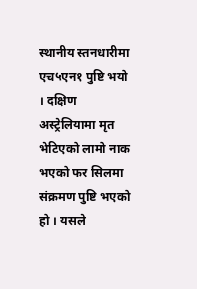स्थानीय स्तनधारीमा एच५एन१ पुष्टि भयो । दक्षिण अस्ट्रेलियामा मृत भेटिएको लामो नाक भएको फर सिलमा संक्रमण पुष्टि भएको हो । यसले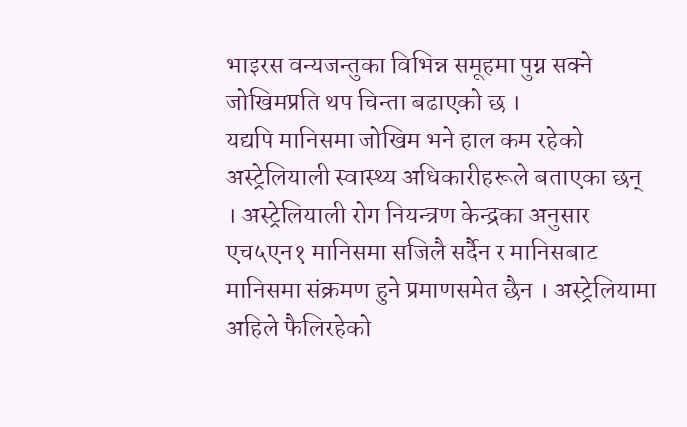भाइरस वन्यजन्तुका विभिन्न समूहमा पुग्न सक्ने जोखिमप्रति थप चिन्ता बढाएको छ ।
यद्यपि मानिसमा जोखिम भने हाल कम रहेको अस्ट्रेलियाली स्वास्थ्य अधिकारीहरूले बताएका छन् । अस्ट्रेलियाली रोग नियन्त्रण केन्द्रका अनुसार एच५एन१ मानिसमा सजिलै सर्दैन र मानिसबाट मानिसमा संक्रमण हुने प्रमाणसमेत छैन । अस्ट्रेलियामा अहिले फैलिरहेको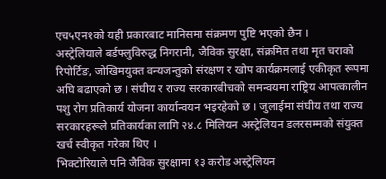एच५एन१को यही प्रकारबाट मानिसमा संक्रमण पुष्टि भएको छैन ।
अस्ट्रेलियाले बर्डफ्लुविरुद्ध निगरानी, जैविक सुरक्षा, संक्रमित तथा मृत चराको रिपोर्टिङ, जोखिमयुक्त वन्यजन्तुको संरक्षण र खोप कार्यक्रमलाई एकीकृत रूपमा अघि बढाएको छ । संघीय र राज्य सरकारबीचको समन्वयमा राष्ट्रिय आपत्कालीन पशु रोग प्रतिकार्य योजना कार्यान्वयन भइरहेको छ । जुलाईमा संघीय तथा राज्य सरकारहरूले प्रतिकार्यका लागि २४.८ मिलियन अस्ट्रेलियन डलरसम्मको संयुक्त खर्च स्वीकृत गरेका थिए ।
भिक्टोरियाले पनि जैविक सुरक्षामा १३ करोड अस्ट्रेलियन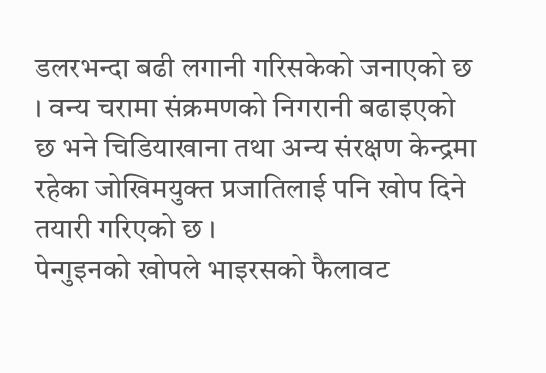डलरभन्दा बढी लगानी गरिसकेको जनाएको छ । वन्य चरामा संक्रमणको निगरानी बढाइएको छ भने चिडियाखाना तथा अन्य संरक्षण केन्द्रमा रहेका जोखिमयुक्त प्रजातिलाई पनि खोप दिने तयारी गरिएको छ ।
पेन्गुइनको खोपले भाइरसको फैलावट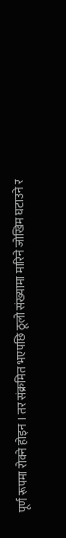पूर्ण रूपमा रोक्ने होइन । तर संक्रमित भएपछि ठूलो संख्यामा मारिने जोखिम घटाउने र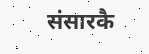संसारकै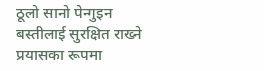ठूलो सानो पेन्गुइन बस्तीलाई सुरक्षित राख्ने प्रयासका रूपमा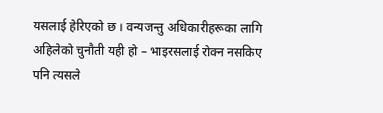यसलाई हेरिएको छ । वन्यजन्तु अधिकारीहरूका लागि अहिलेको चुनौती यही हो – भाइरसलाई रोक्न नसकिए पनि त्यसले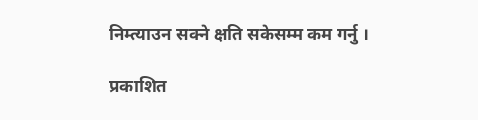निम्त्याउन सक्ने क्षति सकेसम्म कम गर्नु ।

प्रकाशित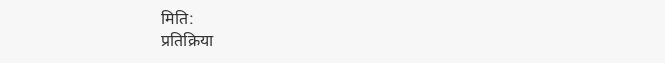मिति:
प्रतिक्रिया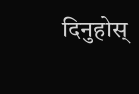दिनुहोस्